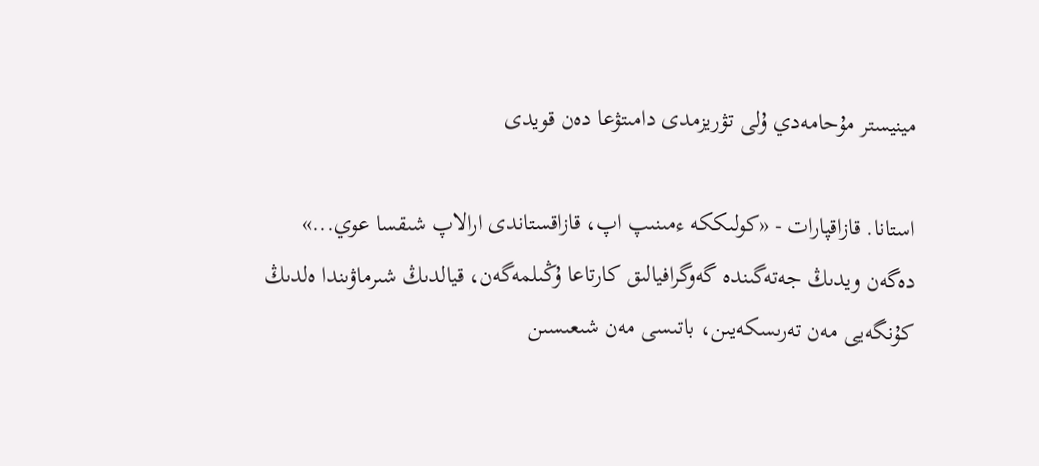مينيستر مۇحامەدي ۇلى تۋريزمدى دامىتۋعا دەن قويدى

استانا. قازاقپارات - «كولىككە ءمىنىپ اپ، قازاقستاندى ارالاپ شىقسا عوي...» دەگەن ويدىڭ جەتەگىندە گەوگرافيالىق كارتاعا ۇڭىلمەگەن، قيالدىڭ شىرماۋىندا ەلدىڭ كۇنگەيى مەن تەرىسكەيىن، باتىسى مەن شىعىسىن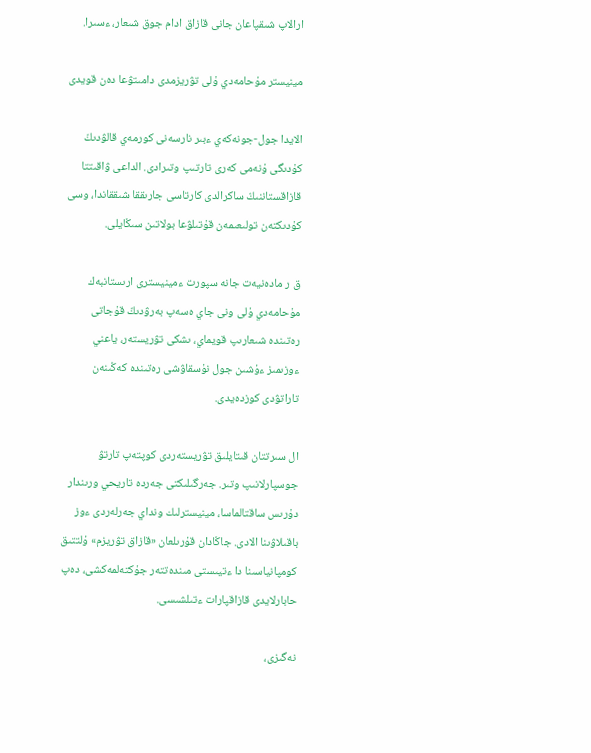ارالاپ شىقپاعان جانى قازاق ادام جوق شىعار، ءسىرا.

مينيستر مۇحامەدي ۇلى تۋريزمدى دامىتۋعا دەن قويدى

الايدا جول-جونەكەي ءبىر نارسەنى كورمەي قالۋدىڭ كۇدىگى ۇنەمى كەرى تارتىپ وتىرادى. الداعى ۋاقىتتا قازاقستاننىڭ ساكرالدى كارتاسى جارىققا شىققاندا، وسى كۇدىكتەن تولىعىمەن قۇتىلۋعا بولاتىن سىڭايلى.

ق ر مادەنيەت جانە سپورت ءمينيسترى ارىستانبەك مۇحامەدي ۇلى ونى جاي ەسەپ بەرۋدىڭ قۇجاتى رەتىندە شىعارىپ قويماي، ىشكى تۋريستەر، ياعني ءوزىمىز ءۇشىن جول نۇسقاۋشى رەتىندە كەڭىنەن تاراتۋدى كوزدەيدى.

ال سىرتتان قىتايلىق تۋريستەردى كوپتەپ تارتۋ جوسپارلانىپ وتىر. جەرگىلىكتى جەردە تاريحي ورىندار دۇرىس ساقتالماسا، مينيسترلىك ونداي جەرلەردى ءوز باقىلاۋىنا الادى. جاڭادان قۇرىلعان «قازاق تۋريزم» ۇلتتىق كومپانياسىنا دا ءتيىستى مىندەتتەر جۇكتەلمەكشى، دەپ حابارلايدى قازاقپارات ءتىلشىسى.

نەگىزى،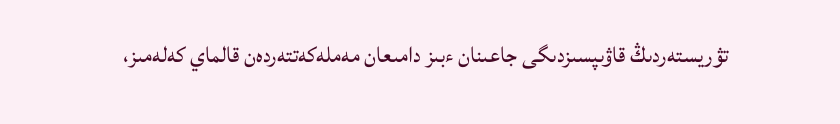تۋريستەردىڭ قاۋىپسىزدىگى جاعىنان ءبىز دامىعان مەملەكەتتەردەن قالماي كەلەمىز،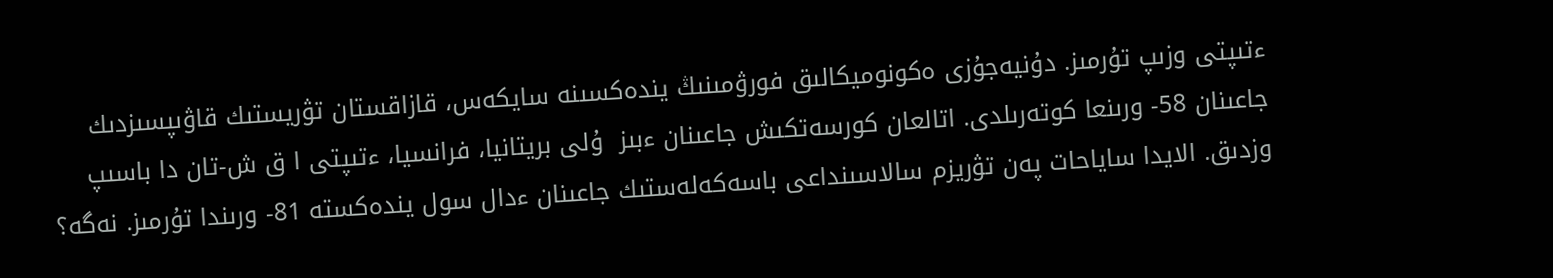ءتىپتى وزىپ تۇرمىز. دۇنيەجۇزى ەكونوميكالىق فورۋمىنىڭ يندەكسىنە سايكەس، قازاقستان تۋريستىك قاۋىپسىزدىك جاعىنان 58- ورىنعا كوتەرىلدى. اتالعان كورسەتكىش جاعىنان ءبىز  ۇلى بريتانيا، فرانسيا، ءتىپتى ا ق ش-تان دا باسىپ وزدىق. الايدا ساياحات پەن تۋريزم سالاسىنداعى باسەكەلەستىك جاعىنان ءدال سول يندەكستە 81- ورىندا تۇرمىز. نەگە؟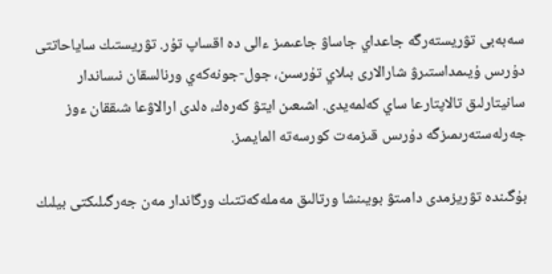سەبەبى تۋريستەرگە جاعداي جاساۋ جاعىمىز ءالى دە اقساپ تۇر. تۋريستىك ساياحاتتى دۇرىس ۇيىمداستىرۋ شارالارى بىلاي تۇرسىن، جول-جونەكەي ورنالسقان نىساندار سانيتارلىق تالاپتارعا ساي كەلمەيدى. اشىعىن ايتۋ كەرەك، ەلدى ارالاۋعا شىققان ءوز جەرلەستەرىمىزگە دۇرىس قىزمەت كورسەتە المايمىز.

بۇگىندە تۋريزمدى دامىتۋ بويىنشا ورتالىق مەملەكەتتىك ورگاندار مەن جەرگىلىكتى بيلىك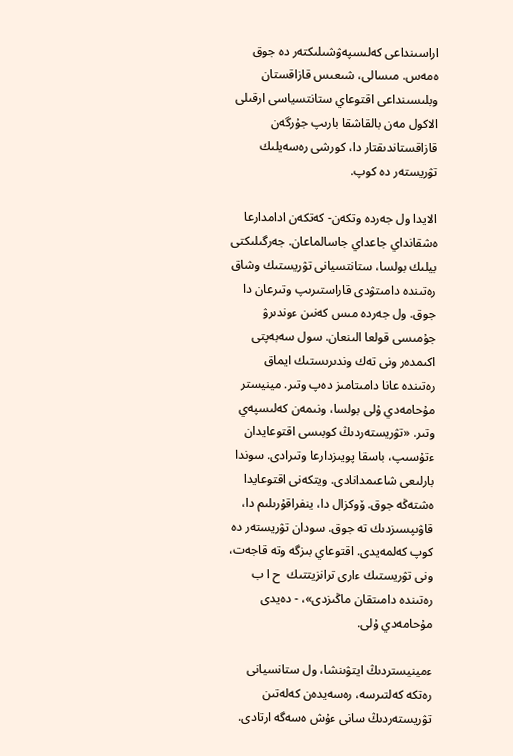اراسىنداعى كەلىسپەۋشىلىكتەر دە جوق ەمەس. مىسالى، شىعىس قازاقستان وبلىسىنداعى اقتوعاي ستانتسياسى ارقىلى الاكول مەن بالقاشقا بارىپ جۇرگەن قازاقستاندىقتار دا، كورشى رەسەيلىك تۋريستەر دە كوپ.

الايدا ول جەردە وتكەن- كەتكەن ادامدارعا ەشقانداي جاعداي جاسالماعان. جەرگىلىكتى بيلىك بولسا، ستانتسيانى تۋريستىك وشاق رەتىندە دامىتۋدى قاراستىرىپ وتىرعان دا جوق. ول جەردە مىس كەنىن ءوندىرۋ جۇمىسى قولعا الىنعان. سول سەبەپتى اكىمدەر ونى تەك وندىرىستىك ايماق رەتىندە عانا دامىتامىز دەپ وتىر. مينيستر مۇحامەدي ۇلى بولسا، ونىمەن كەلىسپەي وتىر. «تۋريستەردىڭ كوبىسى اقتوعايدان ءتۇسىپ، باسقا پويىزدارعا وتىرادى. سوندا بارلىعى شاعىمدانادى. ويتكەنى اقتوعايدا ەشتەڭە جوق. ۆوكزال دا، ينفراقۇرىلىم دا، قاۋىپسىزدىك تە جوق. سودان تۋريستەر دە كوپ كەلمەيدى. اقتوعاي بىزگە وتە قاجەت، ونى تۋريستىك ءارى ترانزيتتىك  ح ا ب رەتىندە دامىتقان ماڭىزدى»، - دەيدى مۇحامەدي ۇلى.

ءمينيستردىڭ ايتۋىنشا، ول ستانسيانى رەتكە كەلتىرسە، رەسەيدەن كەلەتىن تۋريستەردىڭ سانى ءۇش ەسەگە ارتادى.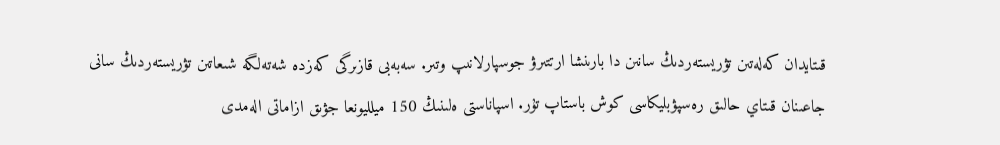قىتايدان كەلەتىن تۋريستەردىڭ سانىن دا بارىنشا ارتتىرۋ جوسپارلانىپ وتىر. سەبەبى قازىرگى كەزدە شەتەلگە شىعاتىن تۋريستەردىڭ سانى جاعىنان قىتاي حالىق رەسپۋبليكاسى كوش باستاپ تۇر. اسپاناستى ەلىنىڭ 150 ميلليونعا جۋىق ازاماتى الەمدى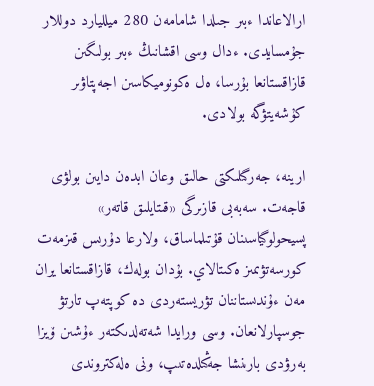ارالاعاندا ءبىر جىلدا شامامەن 280 ميلليارد دوللار جۇمسايدى. ءدال وسى اقشانىڭ ءبىر بولىگىن قازاقستانعا بۇرسا، ەل ەكونوميكاسىن اجەپتاۋىر كۇشەيتۋگە بولادى.

ارينە، جەرگىلىكتى حالىق وعان ابدەن دايىن بولۋى قاجەت. سەبەبى قازىرگى «قىتايلىق قاتەر» پسيحولوگياسىنان قۇتىلماساق، ولارعا دۇرىس قىزمەت كورسەتۋىمىز ەكىتالاي. بۇدان بولەك، قازاقستانعا يران مەن ءۇندىستاننان تۋريستەردى دە كوپتەپ تارتۋ جوسپارلانعان. وسى ورايدا شەتەلدىكتەر ءۇشىن ۆيزا بەرۋدى بارىنشا جەڭىلدەتىپ، ونى ەلەكتروندى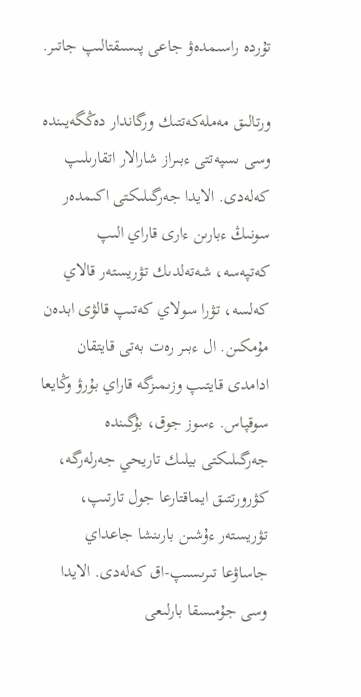تۇردە راسىمدەۋ جاعى پىسىقتالىپ جاتىر.

ورتالىق مەملەكەتتىك ورگاندار دەڭگەيىندە وسى ىسپەتتى ءبىراز شارالار اتقارىلىپ كەلەدى. الايدا جەرگىلىكتى اكىمدەر سونىڭ ءبارىن ءارى قاراي الىپ كەتپەسە، شەتەلدىك تۋريستەر قالاي كەلسە، تۋرا سولاي كەتىپ قالۋى ابدەن مۇمكىن. ال ءبىر رەت بەتى قايتقان ادامدى قايتىپ وزىمىزگە قاراي بۇرۋ وڭايعا سوقپاس. ءسوز جوق، بۇگىندە جەرگىلىكتى بيلىك تاريحي جەرلەرگە، كۋرورتتىق ايماقتارعا جول تارتىپ، تۋريستەر ءۇشىن بارىنشا جاعداي جاساۋعا تىرىسىپ-اق كەلەدى. الايدا وسى جۇمىسقا بارلىعى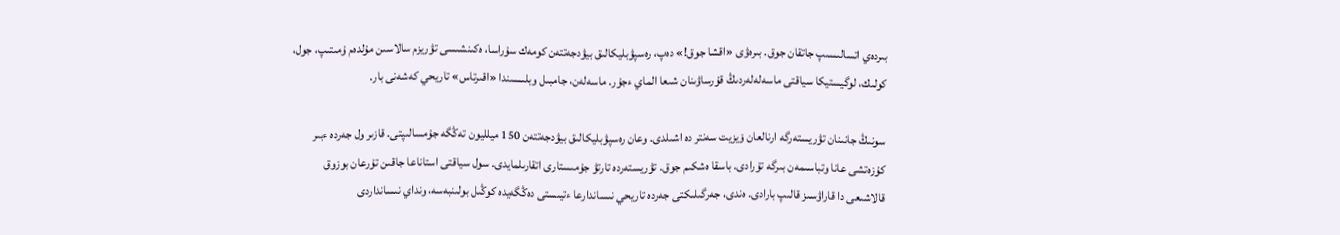بىردەي اتسالىسىپ جاتقان جوق. بىرەۋى «اقشا جوق!» دەپ، رەسپۋبليكالىق بيۋدجەتتەن كومەك سۇراسا، ەكىنشىسى تۋريزم سالاسىن مۇلدەم ۇمىتىپ، جول، كولىك، لوگيستيكا سياقتى ماسەلەلەردىڭ قۇرساۋىنان شىعا الماي ءجۇر. ماسەلەن، جامبىل وبلىسىندا «اقىرتاس» تاريحي كەشەنى بار.

سونىڭ جانىنان تۋريستەرگە ارنالعان ۆيزيت سەنتر دە اشىلدى. وعان رەسپۋبليكالىق بيۋدجەتتەن 150 ميلليون تەڭگە جۇمسالىپتى. قازىر ول جەردە ءبىر كۇزەتشى عانا وتباسىمەن بىرگە تۇرادى. باسقا ەشكىم جوق. تۋريستەردە تارتۋ جۇمىستارى اتقارىلمايدى. سول سياقتى استاناعا جاقىن تۇرعان بوزوق قالاشىعى دا قاراۋسىز قالىپ بارادى. ەندى، جەرگىلىكتى جەردە تاريحي نىساندارعا ءتيىستى دەڭگەيدە كوڭىل بولىنبەسە، ونداي نىسانداردى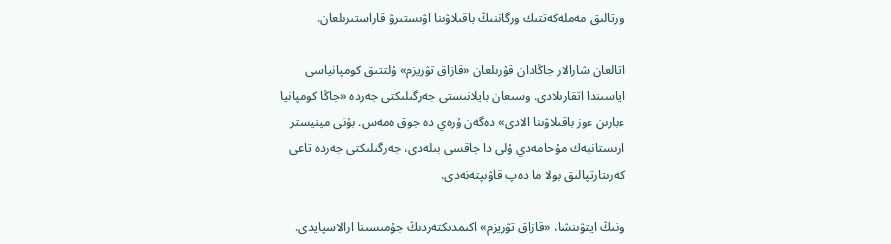ورتالىق مەملەكەتتىك ورگاننىڭ باقىلاۋىنا اۋىستىرۋ قاراستىرىلعان.

اتالعان شارالار جاڭادان قۇرىلعان «قازاق تۋريزم» ۇلتتىق كومپانياسى اياسىندا اتقارىلادى. وسىعان بايلانىستى جەرگىلىكتى جەردە «جاڭا كومپانيا ءبارىن ءوز باقىلاۋىنا الادى» دەگەن ۇرەي دە جوق ەمەس. بۇنى مينيستر ارىستانبەك مۇحامەدي ۇلى دا جاقسى بىلەدى، جەرگىلىكتى جەردە تاعى كەرىتارتپالىق بولا ما دەپ قاۋىپتەنەدى.

ونىڭ ايتۋىنشا، «قازاق تۋريزم» اكىمدىكتەردىڭ جۇمىسىنا ارالاسپايدى.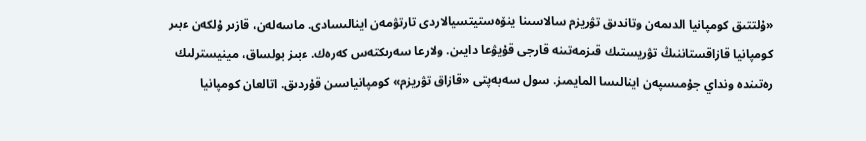«ۇلتتىق كومپانيا الدىمەن وتاندىق تۋريزم سالاسىنا ينۆەستيتسيالاردى تارتۋمەن اينالىسادى. ماسەلەن، قازىر ۇلكەن ءبىر كومپانيا قازاقستاننىڭ تۋريستىك قىزمەتىنە قارجى قۇيۋعا دايىن. ولارعا سەرىكتەس كەرەك. ءبىز بولساق، مينيسترلىك رەتىندە ونداي جۇمىسپەن اينالىسا المايمىز. سول سەبەپتى «قازاق تۋريزم» كومپانياسىن قۇردىق. اتالعان كومپانيا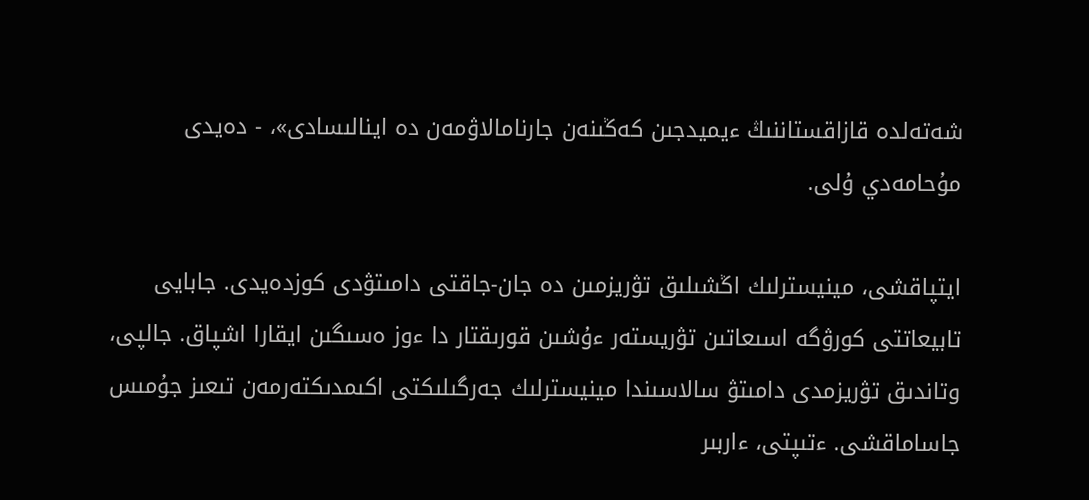شەتەلدە قازاقستاننىڭ ءيميدجىن كەڭىنەن جارنامالاۋمەن دە اينالىسادى»، - دەيدى مۇحامەدي ۇلى.

ايتپاقشى، مينيسترلىك اڭشىلىق تۋريزمىن دە جان-جاقتى دامىتۋدى كوزدەيدى. جابايى تابيعاتتى كورۋگە اسىعاتىن تۋريستەر ءۇشىن قورىقتار دا ءوز ەسىگىن ايقارا اشپاق. جالپى، وتاندىق تۋريزمدى دامىتۋ سالاسىندا مينيسترلىك جەرگىلىكتى اكىمدىكتەرمەن تىعىز جۇمىس جاساماقشى. ءتىپتى، ءاربىر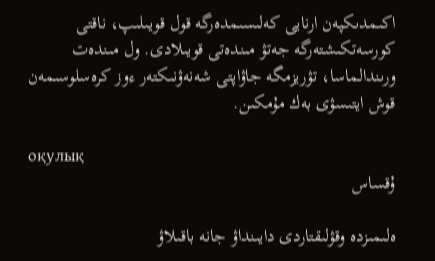اكىمدىكپەن ارنايى كەلىسىمدەرگە قول قويىلىپ، ناقتى كورسەتكىشتەرگە جەتۋ مىندەتى قويىلادى. ول مىندەت ورىندالماسا، تۋريزمگە جاۋاپتى شەنەۋنىكتەر ءوز كرەسلوسىمەن قوش ايتىسۋى بەك مۇمكىن.

оқулық
ۇقساس

ەلىمىزدە وقۋلىقتاردى دايىنداۋ جانە باقىلاۋ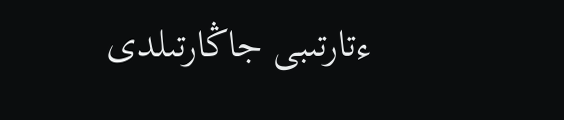ءتارتىبى جاڭارتىلدى